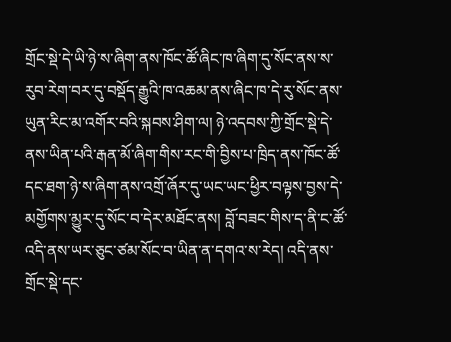གྲོང་སྡེ་དེ་ཡི་ཉེ་ས་ཞིག་ནས་ཁོང་ཚོ་ཞིང་ཁ་ཞིག་དུ་སོང་ནས་ས་རུབ་རེག་བར་དུ་བསྡོད་རྒྱུའི་ཁ་འཆམ་ནས་ཞིང་ཁ་དེ་རུ་སོང་ནས་ཡུན་རིང་མ་འགོར་བའི་སྐབས་ཤིག་ལ། ཉེ་འདབས་ཀྱི་གྲོང་སྡེ་དེ་ནས་ཡིན་པའི་རྒན་མོ་ཞིག་གིས་རང་གི་བྱིས་པ་ཁྲིད་ནས་ཁོང་ཚོ་དང་ཐག་ཉེ་ས་ཞིག་ནས་འགྲོ་ཞོར་དུ་ཡང་ཡང་ཕྱིར་བལྟས་བྱས་དེ་མགྱོགས་མྱུར་དུ་སོང་བ་དེར་མཐོང་ནས། བློ་བཟང་གིས་ད་ནི་ང་ཚོ་འདི་ནས་ཡར་ཅུང་ཙམ་སོང་བ་ཡིན་ན་དགའ་ས་རེད། འདི་ནས་གྲོང་སྡེ་དང་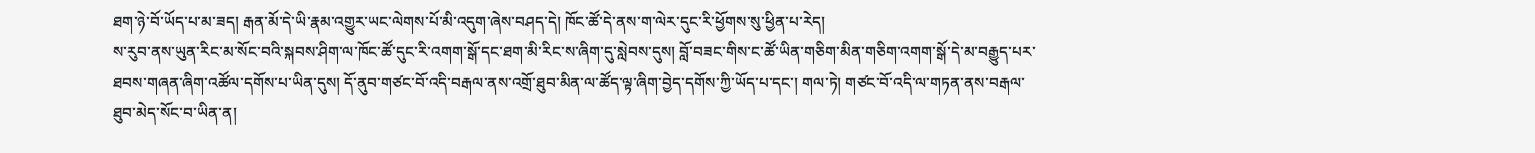ཐག་ཉེ་བོ་ཡོད་པ་མ་ཟད། རྒན་མོ་དེ་ཡི་རྣམ་འགྱུར་ཡང་ལེགས་པོ་མི་འདུག་ཞེས་བཤད་དེ། ཁོང་ཚོ་དེ་ནས་ག་ལེར་དུང་རི་ཕྱོགས་སུ་ཕྱིན་པ་རེད།
ས་རུབ་ནས་ཡུན་རིང་མ་སོང་བའི་སྐབས་ཤིག་ལ་ཁོང་ཚོ་དུང་རི་འགག་སྒོ་དང་ཐག་མི་རིང་ས་ཞིག་དུ་སླེབས་དུས། བློ་བཟང་གིས་ང་ཚོ་ཡིན་གཅིག་མིན་གཅིག་འགག་སྒོ་དེ་མ་བརྒྱུད་པར་ཐབས་གཞན་ཞིག་འཚོལ་དགོས་པ་ཡིན་དུས། དོ་ནུབ་གཙང་བོ་འདི་བརྒལ་ནས་འགྲོ་ཐུབ་མིན་ལ་ཚོད་ལྟ་ཞིག་བྱེད་དགོས་ཀྱི་ཡོད་པ་དང་། གལ་ཏེ། གཙང་བོ་འདི་ལ་གཏན་ནས་བརྒལ་ཐུབ་མེད་སོང་བ་ཡིན་ན།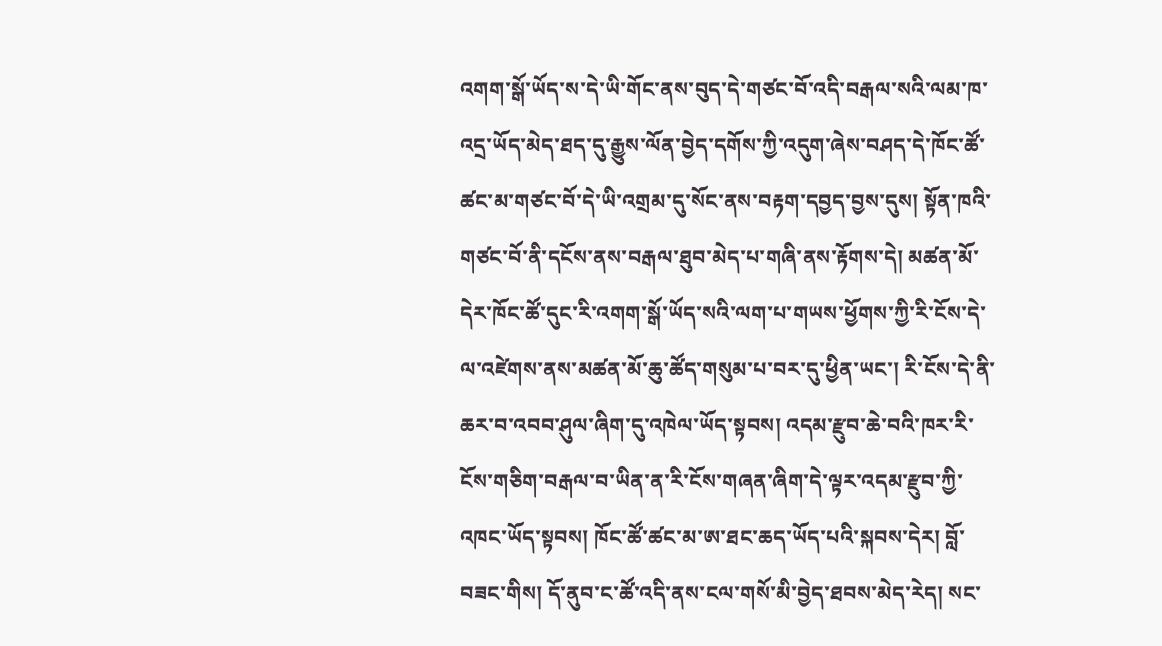འགག་སྒོ་ཡོད་ས་དེ་ཡི་གོང་ནས་བུད་དེ་གཙང་བོ་འདི་བརྒལ་སའི་ལམ་ཁ་འདྲ་ཡོད་མེད་ཐད་དུ་རྒྱུས་ལོན་བྱེད་དགོས་ཀྱི་འདུག་ཞེས་བཤད་དེ་ཁོང་ཚོ་ཚང་མ་གཙང་བོ་དེ་ཡི་འགྲམ་དུ་སོང་ནས་བརྟག་དབྱད་བྱས་དུས། སྟོན་ཁའི་གཙང་བོ་ནི་དངོས་ནས་བརྒལ་ཐུབ་མེད་པ་གཞི་ནས་རྟོགས་དེ། མཚན་མོ་དེར་ཁོང་ཚོ་དུང་རི་འགག་སྒོ་ཡོད་སའི་ལག་པ་གཡས་ཕྱོགས་ཀྱི་རི་ངོས་དེ་ལ་འཛེགས་ནས་མཚན་མོ་ཆུ་ཚོད་གསུམ་པ་བར་དུ་ཕྱིན་ཡང་། རི་ངོས་དེ་ནི་ཆར་བ་འབབ་ཤུལ་ཞིག་དུ་འཁེལ་ཡོད་སྟབས། འདམ་རྫུབ་ཆེ་བའི་ཁར་རི་ངོས་གཅིག་བརྒལ་བ་ཡིན་ན་རི་ངོས་གཞན་ཞིག་དེ་ལྟར་འདམ་རྫུབ་ཀྱི་འཁང་ཡོད་སྟབས། ཁོང་ཚོ་ཚང་མ་ཨ་ཐང་ཆད་ཡོད་པའི་སྐབས་དེར། བློ་བཟང་གིས། དོ་ནུབ་ང་ཚོ་འདི་ནས་ངལ་གསོ་མི་བྱེད་ཐབས་མེད་རེད། སང་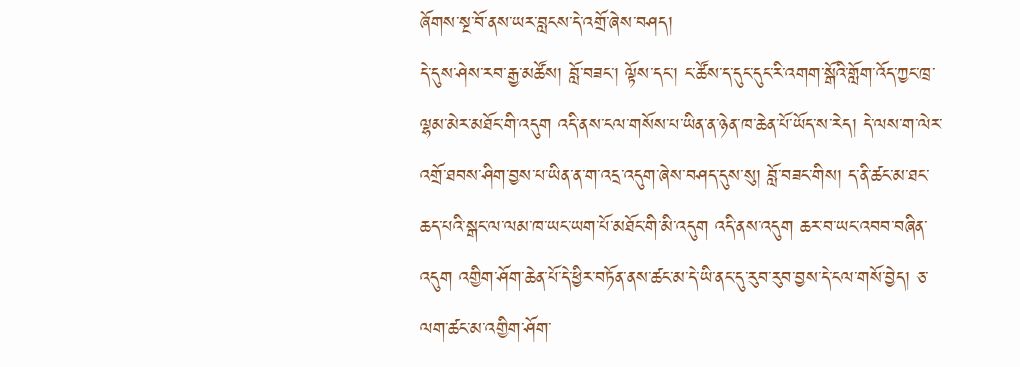ཞོགས་སྔ་བོ་ནས་ཡར་བླངས་དེ་འགྲོ་ཞེས་བཤད།
དེ་དུས་ཤེས་རབ་རྒྱ་མཚོས། བློ་བཟང་། ལྟོས་དང་། ང་ཚོས་ད་དུང་དུང་རི་འགག་སྒོའི་གློག་འོད་ཀྱང་ཁྲ་ལྷམ་མེར་མཐོང་གི་འདུག འདི་ནས་ངལ་གསོས་པ་ཡིན་ན་ཉེན་ཁ་ཆེན་པོ་ཡོད་ས་རེད། དེ་ལས་ག་ལེར་འགྲོ་ཐབས་ཤིག་བྱས་པ་ཡིན་ན་ག་འདྲ་འདུག་ཞེས་བཤད་དུས་སུ། བློ་བཟང་གིས། ད་ནི་ཚང་མ་ཐང་ཆད་པའི་སྒང་ལ་ལམ་ཁ་ཡང་ཡག་པོ་མཐོང་གི་མི་འདུག འདི་ནས་འདུག ཆར་བ་ཡང་འབབ་བཞིན་འདུག འགྱིག་ཤོག་ཆེན་པོ་དེ་ཕྱིར་བཏོན་ནས་ཚང་མ་དེ་ཡི་ནང་དུ་རུབ་རུབ་བྱས་དེ་ངལ་གསོ་བྱེད། ཅ་ལག་ཚང་མ་འགྱིག་ཤོག་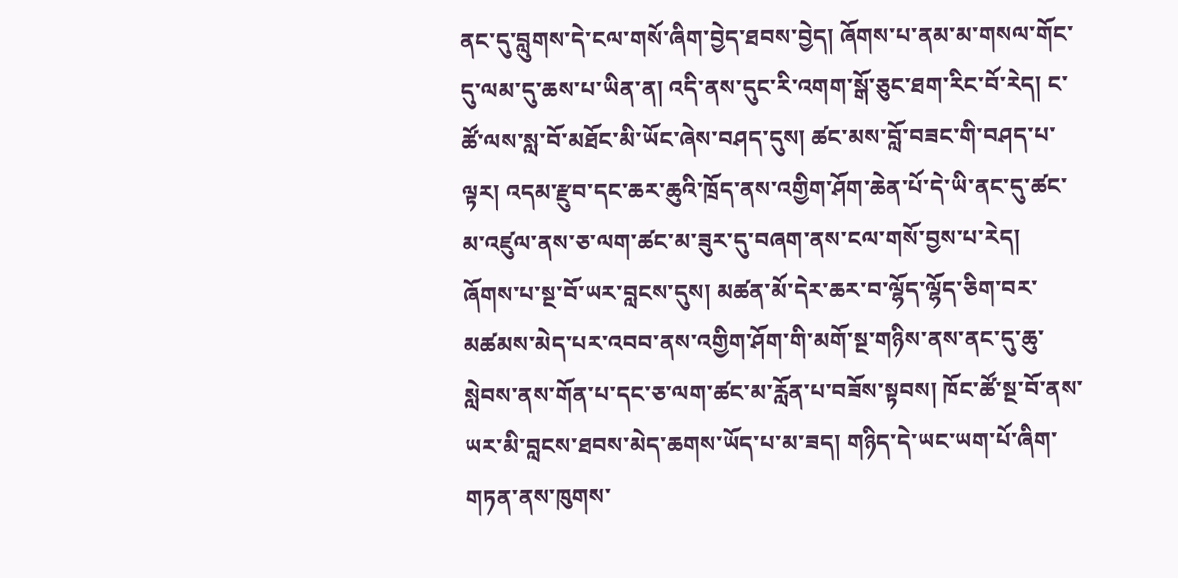ནང་དུ་བླུགས་དེ་ངལ་གསོ་ཞིག་བྱེད་ཐབས་བྱེད། ཞོགས་པ་ནམ་མ་གསལ་གོང་དུ་ལམ་དུ་ཆས་པ་ཡིན་ན། འདི་ནས་དུང་རི་འགག་སྒོ་ཅུང་ཐག་རིང་བོ་རེད། ང་ཚོ་ལས་སླ་བོ་མཐོང་མི་ཡོང་ཞེས་བཤད་དུས། ཚང་མས་བློ་བཟང་གི་བཤད་པ་ལྟར། འདམ་རྫུབ་དང་ཆར་ཆུའི་ཁྲོད་ནས་འགྱིག་ཤོག་ཆེན་པོ་དེ་ཡི་ནང་དུ་ཚང་མ་འཛུལ་ནས་ཅ་ལག་ཚང་མ་ཟུར་དུ་བཞག་ནས་ངལ་གསོ་བྱས་པ་རེད།
ཞོགས་པ་སྔ་བོ་ཡར་བླངས་དུས། མཚན་མོ་དེར་ཆར་བ་ལྷོད་ལྷོད་ཅིག་བར་མཚམས་མེད་པར་འབབ་ནས་འགྱིག་ཤོག་གི་མགོ་སྔ་གཉིས་ནས་ནང་དུ་ཆུ་སླེབས་ནས་གོན་པ་དང་ཅ་ལག་ཚང་མ་རློན་པ་བཟོས་སྟབས། ཁོང་ཚོ་སྔ་བོ་ནས་ཡར་མི་བླངས་ཐབས་མེད་ཆགས་ཡོད་པ་མ་ཟད། གཉིད་དེ་ཡང་ཡག་པོ་ཞིག་གཏན་ནས་ཁུགས་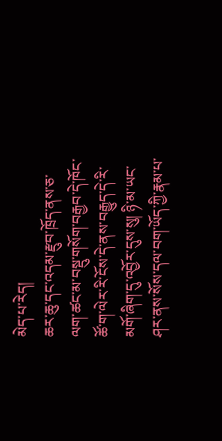མེད་པ་རེད།
ཆར་ཆུ་དང་འདམ་རྫུབ་ཁྲོད་ནས་ཅ་ལག་ཚང་མ་བསྡུ་གསོག་བརྒྱབ་དེ་ཁོང་ཚོ་ག་ལེར་རི་ངོས་དེ་ནས་བརྒྱུད་དེ་རི་མགོ་ཞིག་དུ་འབྱོར་དུས་སུ། ཉི་མ་ཡང་ཤར་ནས་སོས་དལ་བག་ཡོད་ཀྱི་རྣམ་པ་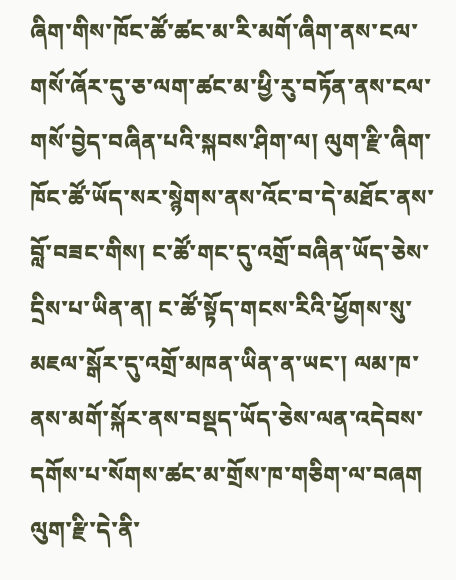ཞིག་གིས་ཁོང་ཚོ་ཚང་མ་རི་མགོ་ཞིག་ནས་ངལ་གསོ་ཞོར་དུ་ཅ་ལག་ཚང་མ་ཕྱི་རུ་བཏོན་ནས་ངལ་གསོ་བྱེད་བཞིན་པའི་སྐབས་ཤིག་ལ། ལུག་རྫི་ཞིག་ཁོང་ཚོ་ཡོད་སར་སྙེགས་ནས་འོང་བ་དེ་མཐོང་ནས་བློ་བཟང་གིས། ང་ཚོ་གང་དུ་འགྲོ་བཞིན་ཡོད་ཅེས་དྲིས་པ་ཡིན་ན། ང་ཚོ་སྟོད་གངས་རིའི་ཕྱོགས་སུ་མཇལ་སྒོར་དུ་འགྲོ་མཁན་ཡིན་ན་ཡང་། ལམ་ཁ་ནས་མགོ་སྐོར་ནས་བསྡད་ཡོད་ཅེས་ལན་འདེབས་དགོས་པ་སོགས་ཚང་མ་གྲོས་ཁ་གཅིག་ལ་བཞག
ལུག་རྫི་དེ་ནི་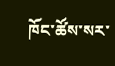ཁོང་ཚོས་སར་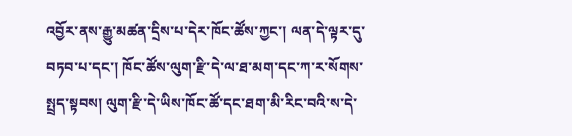འབྱོར་ནས་རྒྱུ་མཚན་དྲིས་པ་དེར་ཁོང་ཚོས་ཀྱང་། ལན་དེ་ལྟར་དུ་བཏབ་པ་དང་། ཁོང་ཚོས་ལུག་རྫི་དེ་ལ་ཐ་མག་དང་ཀ་ར་སོགས་སྤྲད་སྟབས། ལུག་རྫི་དེ་ཡིས་ཁོང་ཚོ་དང་ཐག་མི་རིང་བའི་ས་དེ་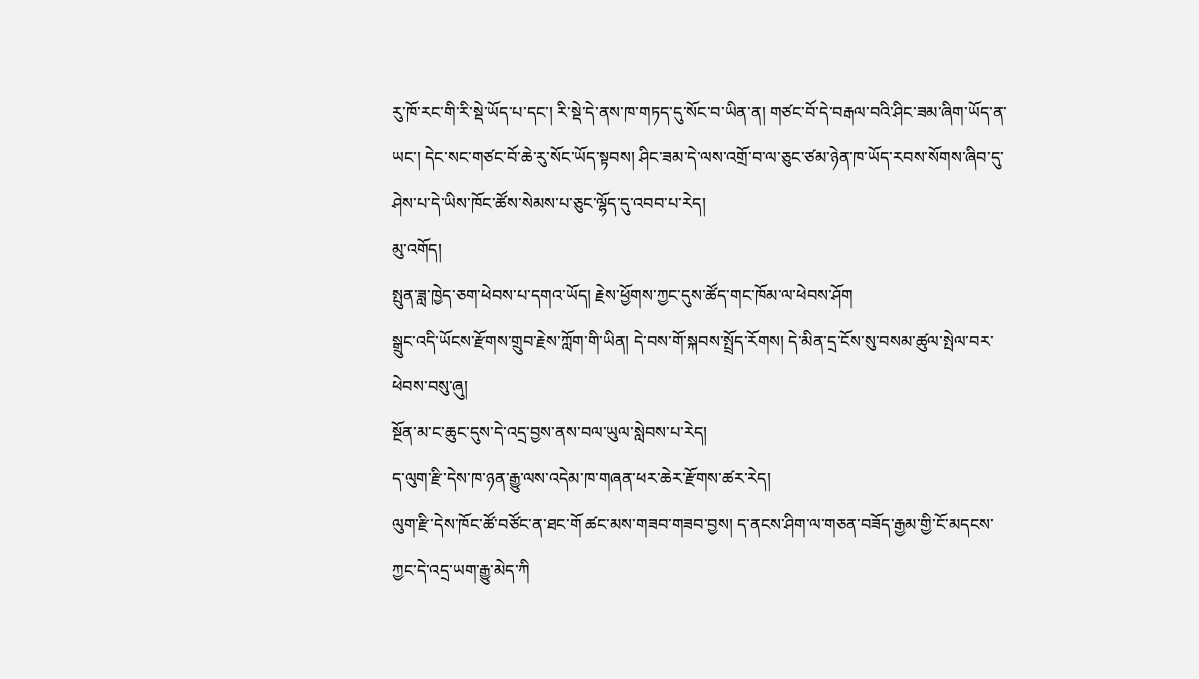རུ་ཁོ་རང་གི་རི་སྡེ་ཡོད་པ་དང་། རི་སྡེ་དེ་ནས་ཁ་གཏད་དུ་སོང་བ་ཡིན་ན། གཙང་བོ་དེ་བརྒལ་བའི་ཤིང་ཟམ་ཞིག་ཡོད་ན་ཡང་། དེང་སང་གཙང་བོ་ཆེ་རུ་སོང་ཡོད་སྟབས། ཤིང་ཟམ་དེ་ལས་འགྲོ་བ་ལ་ཅུང་ཙམ་ཉེན་ཁ་ཡོད་རབས་སོགས་ཞིབ་དུ་ཤེས་པ་དེ་ཡིས་ཁོང་ཚོས་སེམས་པ་ཅུང་ལྷོད་དུ་འབབ་པ་རེད།
མུ་འགོད།
སྤུན་ཟླ་ཁྱེད་ཅག་ཕེབས་པ་དགའ་ཡོད། རྗེས་ཕྱོགས་ཀྱང་དུས་ཚོད་གང་ཁོམ་ལ་ཕེབས་ཤོག
སྒྲུང་འདི་ཡོངས་རྫོགས་གྲུབ་རྗེས་ཀློག་གི་ཡིན། དེ་བས་གོ་སྐབས་སྤྲོད་རོགས། དེ་མིན་དྲ་ངོས་སུ་བསམ་ཚུལ་སྤེལ་བར་ཕེབས་བསུ་ཞུ།
སྔོན་མ་ང་ཆུང་དུས་དེ་འདྲ་བྱས་ནས་བལ་ཡུལ་སླེབས་པ་རེད།
ད་ལུག་རྫི་དེས་ཁ་ཉན་རྒྱུ་ལས་འདེམ་ཁ་གཞན་ཕར་ཆེར་རྫོགས་ཚར་རེད།
ལུག་རྫི་དེས་ཁོང་ཚོ་བཙོང་ན་ཐང་གོ ཚང་མས་གཟབ་གཟབ་བྱས། ད་ནངས་ཤིག་ལ་གཅན་བཟོད་རྒྱམ་གྱི་ངོ་མདངས་ཀྱང་དེ་འདྲ་ཡག་རྒྱུ་མེད་ཀི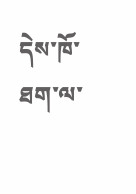དེས་ཁོ་ཐག་ལ་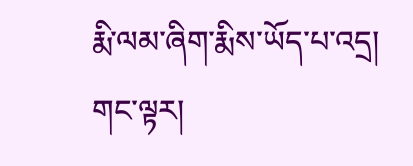རྨི་ལམ་ཞིག་རྨིས་ཡོད་པ་འདྲ།
གང་ལྟར།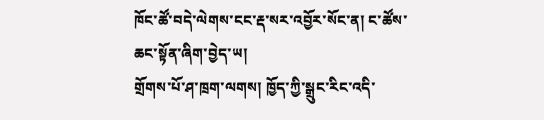ཁོང་ཚོ་བདེ་ལེགས་ངང་རྡ་སར་འབྱོར་སོང་ན། ང་ཚོས་ཆང་སྟོན་ཞིག་བྱེད་ཡ།
གྲོགས་པོ་ཤ་ཁྲག་ལགས། ཁྱོད་ཀྱི་སྒྲུང་རིང་འདི་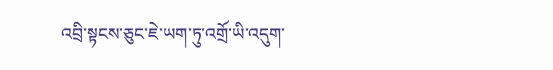འབྲི་སྟངས་ཅུང་ཇེ་ཡག་ཏུ་འགྲོ་ཡི་འདུག་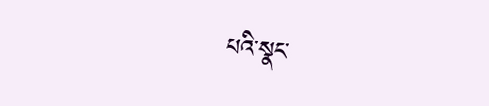པའི་སྣང་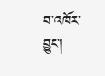བ་འཁོར་བྱུང་།